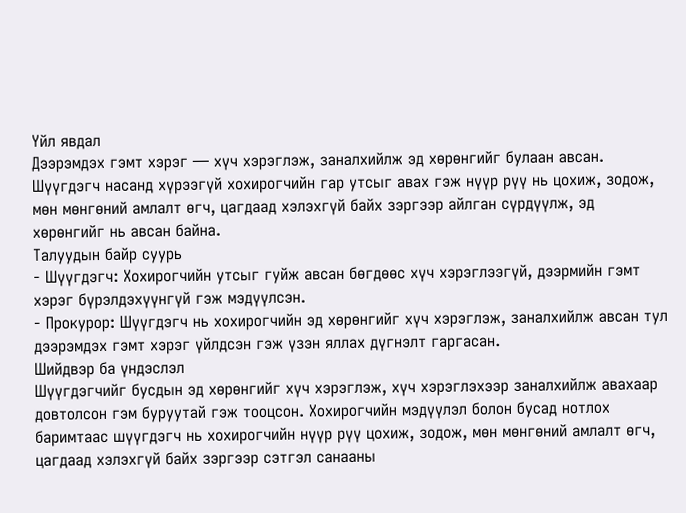Үйл явдал
Дээрэмдэх гэмт хэрэг — хүч хэрэглэж, заналхийлж эд хөрөнгийг булаан авсан. Шүүгдэгч насанд хүрээгүй хохирогчийн гар утсыг авах гэж нүүр рүү нь цохиж, зодож, мөн мөнгөний амлалт өгч, цагдаад хэлэхгүй байх зэргээр айлган сүрдүүлж, эд хөрөнгийг нь авсан байна.
Талуудын байр суурь
- Шүүгдэгч: Хохирогчийн утсыг гуйж авсан бөгдөөс хүч хэрэглээгүй, дээрмийн гэмт хэрэг бүрэлдэхүүнгүй гэж мэдүүлсэн.
- Прокурор: Шүүгдэгч нь хохирогчийн эд хөрөнгийг хүч хэрэглэж, заналхийлж авсан тул дээрэмдэх гэмт хэрэг үйлдсэн гэж үзэн яллах дүгнэлт гаргасан.
Шийдвэр ба үндэслэл
Шүүгдэгчийг бусдын эд хөрөнгийг хүч хэрэглэж, хүч хэрэглэхээр заналхийлж авахаар довтолсон гэм буруутай гэж тооцсон. Хохирогчийн мэдүүлэл болон бусад нотлох баримтаас шүүгдэгч нь хохирогчийн нүүр рүү цохиж, зодож, мөн мөнгөний амлалт өгч, цагдаад хэлэхгүй байх зэргээр сэтгэл санааны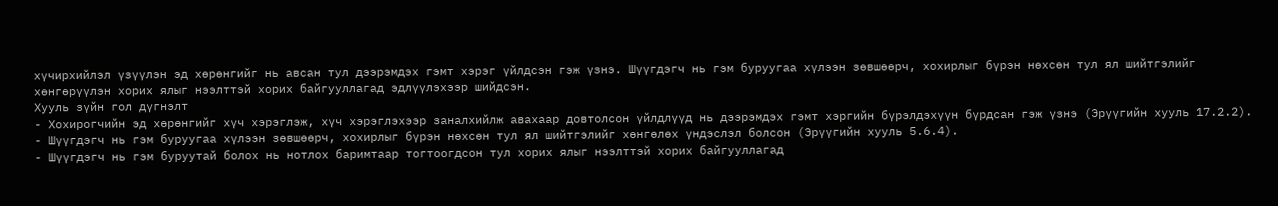хүчирхийлэл үзүүлэн эд хөрөнгийг нь авсан тул дээрэмдэх гэмт хэрэг үйлдсэн гэж үзнэ. Шүүгдэгч нь гэм буруугаа хүлээн зөвшөөрч, хохирлыг бүрэн нөхсөн тул ял шийтгэлийг хөнгөрүүлэн хорих ялыг нээлттэй хорих байгууллагад эдлүүлэхээр шийдсэн.
Хууль зүйн гол дүгнэлт
- Хохирогчийн эд хөрөнгийг хүч хэрэглэж, хүч хэрэглэхээр заналхийлж авахаар довтолсон үйлдлүүд нь дээрэмдэх гэмт хэргийн бүрэлдэхүүн бүрдсан гэж үзнэ (Эрүүгийн хууль 17.2.2).
- Шүүгдэгч нь гэм буруугаа хүлээн зөвшөөрч, хохирлыг бүрэн нөхсөн тул ял шийтгэлийг хөнгөлөх үндэслэл болсон (Эрүүгийн хууль 5.6.4).
- Шүүгдэгч нь гэм буруутай болох нь нотлох баримтаар тогтоогдсон тул хорих ялыг нээлттэй хорих байгууллагад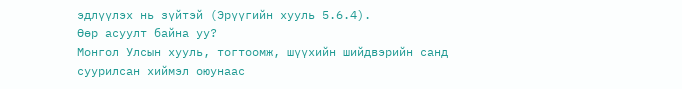эдлүүлэх нь зүйтэй (Эрүүгийн хууль 5.6.4).
Өөр асуулт байна уу?
Монгол Улсын хууль, тогтоомж, шүүхийн шийдвэрийн санд суурилсан хиймэл оюунаас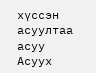хүссэн асуултаа асуу
Асуух